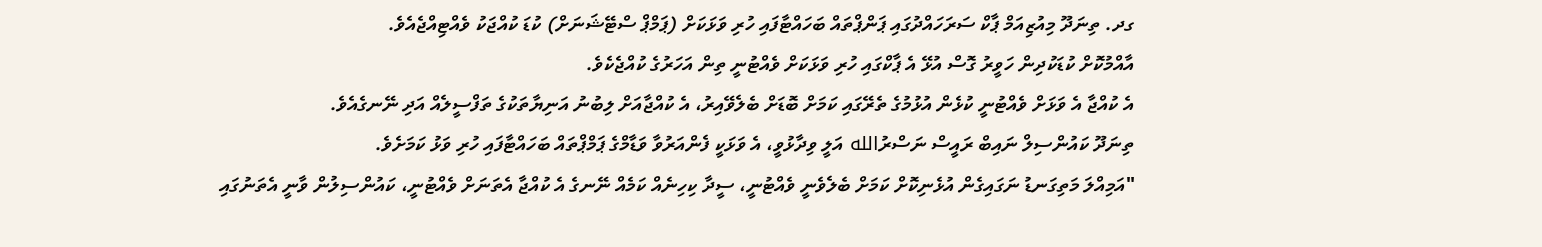ގދ. ތިނަދޫ މިއުޒިއަމް ޕާކް ސަރަހައްދުގައި ޕަންޕްތައް ބަހައްޓާފައި ހުރި ވަޅަކަށް (ޕަމްޕް ސްޓޭޝަނަށް) ކުޑަ ކުއްޖަކު ވެއްޓިއްޖެއެވެ.
އާއްމުކޮށް ކުޑަކުދިން ހަވީރު ގޮސް އުޅޭ އެ ޕާކްގައި ހުރި ވަޅަކަށް ވެއްޓުނީ ތިން އަހަރުގެ ކުއްޖެކެވެ.
އެ ކުއްޖާ އެ ވަޅަށް ވެއްޓުނީ ކުޅެން އުޅުމުގެ ތެރޭގައި ކަމަށް ބޮޑަށް ބެލެވޭއިރު، އެ ކުއްޖާއަށް ލިބުނު އަނިޔާތަކުގެ ތަފްސީލެއް އަދި ނޭނގެއެވެ.
ތިނަދޫ ކައުންސިލް ނައިބް ރައީސް ނަސްރުالله އަލީ ވިދާޅުވީ، އެ ވަޅަކީ ފެންއަރުވާ ވަޑާމްގެ ޕަމްޕްތައް ބަހައްޓާފައި ހުރި ވަޅު ކަމަށެވެ.
"އަމިއްލަ މަތިގަނޑު ނަގައިގެން އުޅެނިކޮށް ކަމަށް ބެލެވެނީ ވެއްޓުނީ، ސީދާ ކިހިނެއް ކަމެއް ނޭނގެ އެ ކުއްޖާ އެތަނަށް ވެއްޓުނީ، ކައުންސިލުން ވާނީ އެތަނުގައި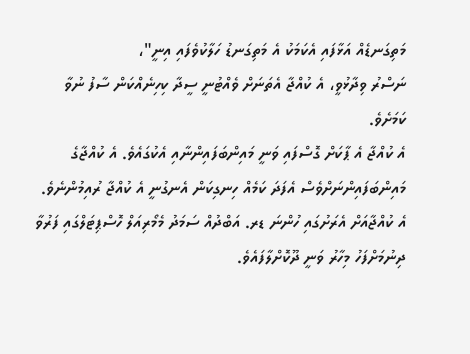މަތިގަނޑެއް އަޅާފައި އެކަމަކު އެ މަތިގަނޑު ހަލާކުވެފައި އިނީ"،
ނަސްރު ވިދާޅުވީ، އެ ކުއްޖާ އެތަނަށް ވެއްޓުނީ ސީދާ ކިހިނެއްކަން ސާފު ނުވާ ކަމަށެވެ.
އެ ކުއްޖާ އެ ޕާކަށް ގޮސްފައި ވަނީ މައިންބަފައިންނާއި އެކުގައެވެ. އެ ކުއްޖާގެ މައިންބަފައިންނަށްވެސް އެފަދަ ކަމެއް ހިނގިކަން އެނގުނީ އެ ކުއްޖާ ރުއިމުންނެވެ.
އެ ކުއްޖާއަށް އެރަށުގައި ހުންނަ ޑރ. އަބްދުއް ސަމަދު މެމޯރިއަލް ހޮސްޕިޓަލްގައި ފަރުވާ ދިނުމަށްފަހު މިހާރު ވަނީ ދޫކޮށްލާފައެވެ.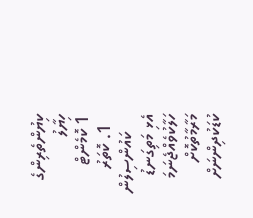ކިޔުންތެރިންގެ ހިޔާލު
1 ކޮމެންޓް
  1. ކޮތަރު
    ކައުންސިލުން އެޅި މަތިގަނޑު ހަލާކުވެއްޖެނަމަ މަރާމާތުކޮށް ކުޑަކުދިންނަށް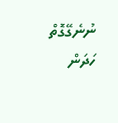ނުނެގޭގޮތް ހަދަން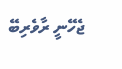ޖެހޭނީ ރާވެރިބޭ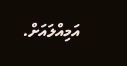އަމިއްލައަށް.